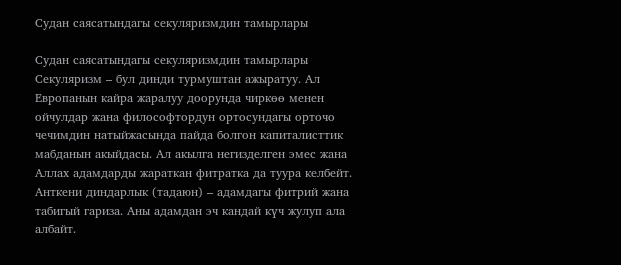Судан саясатындагы секуляризмдин тамырлары

Судан саясатындагы секуляризмдин тамырлары
Секуляризм – бул динди турмуштан ажыратуу. Ал Европанын кайра жаралуу доорунда чиркөө менен ойчулдар жана философтордун ортосундагы орточо чечимдин натыйжасында пайда болгон капиталисттик мабданын акыйдасы. Ал акылга негизделген эмес жана Аллах адамдарды жараткан фитратка да туура келбейт. Анткени диндарлык (тадаюн) – адамдагы фитрий жана табигый гариза. Аны адамдан эч кандай күч жулуп ала албайт.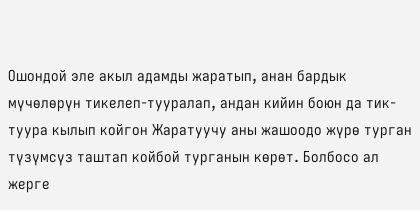Ошондой эле акыл адамды жаратып, анан бардык мүчөлөрүн тикелеп-тууралап, андан кийин боюн да тик-туура кылып койгон Жаратуучу аны жашоодо жүрө турган түзүмсүз таштап койбой турганын көрөт. Болбосо ал жерге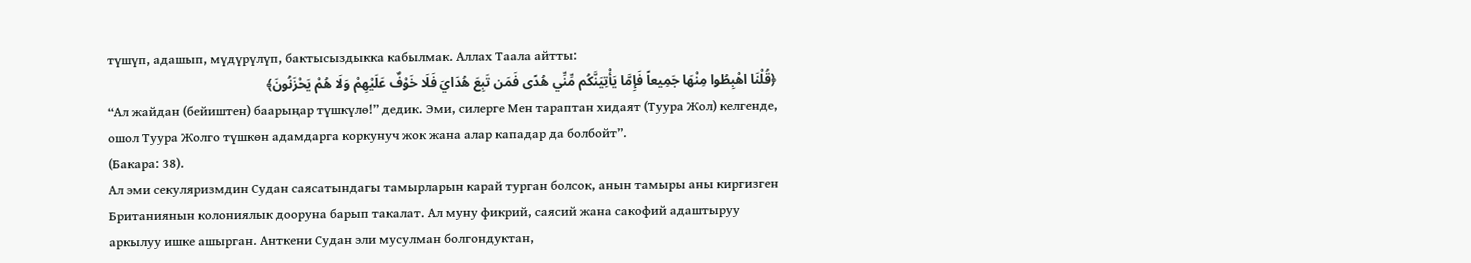түшүп, адашып, мүдүрүлүп, бактысыздыкка кабылмак. Аллах Таала айтты:
﴿قُلْنَا اهْبِطُوا مِنْهَا جَمِيعاً فَإِمَّا يَأْتِيَنَّكُم مِّنِّي هُدًى فَمَن تَبِعَ هُدَايَ فَلَا خَوْفٌ عَلَيْهِمْ وَلَا هُمْ يَحْزَنُونَ﴾
“Ал жайдан (бейиштен) баарыңар түшкүлө!” дедик. Эми, силерге Мен тараптан хидаят (Туура Жол) келгенде, ошол Туура Жолго түшкөн адамдарга коркунуч жок жана алар кападар да болбойт”.
(Бакара: 38).
Ал эми секуляризмдин Судан саясатындагы тамырларын карай турган болсок, анын тамыры аны киргизген Британиянын колониялык дооруна барып такалат. Ал муну фикрий, саясий жана сакофий адаштыруу аркылуу ишке ашырган. Анткени Судан эли мусулман болгондуктан,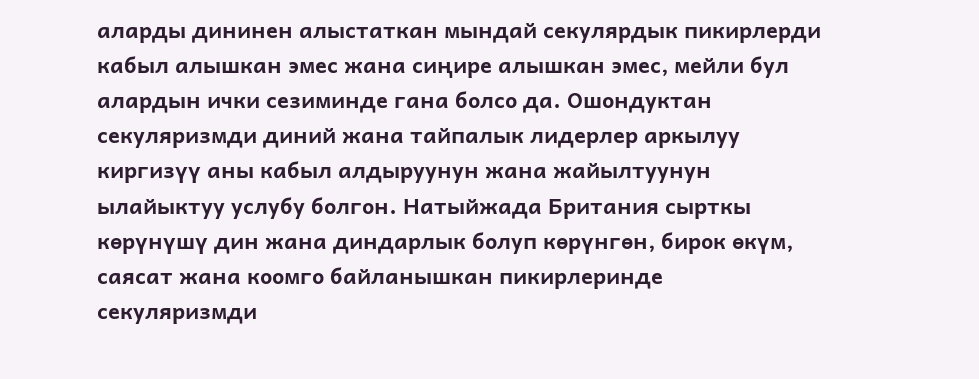аларды дининен алыстаткан мындай секулярдык пикирлерди кабыл алышкан эмес жана сиңире алышкан эмес, мейли бул алардын ички сезиминде гана болсо да. Ошондуктан секуляризмди диний жана тайпалык лидерлер аркылуу киргизүү аны кабыл алдыруунун жана жайылтуунун ылайыктуу услубу болгон. Натыйжада Британия сырткы көрүнүшү дин жана диндарлык болуп көрүнгөн, бирок өкүм, саясат жана коомго байланышкан пикирлеринде секуляризмди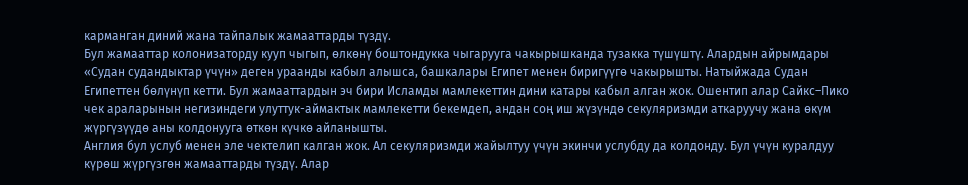карманган диний жана тайпалык жамааттарды түздү.
Бул жамааттар колонизаторду кууп чыгып, өлкөнү боштондукка чыгарууга чакырышканда тузакка түшүштү. Алардын айрымдары «Судан судандыктар үчүн» деген ураанды кабыл алышса, башкалары Египет менен биригүүгө чакырышты. Натыйжада Судан Египеттен бөлүнүп кетти. Бул жамааттардын эч бири Исламды мамлекеттин дини катары кабыл алган жок. Ошентип алар Сайкс–Пико чек араларынын негизиндеги улуттук-аймактык мамлекетти бекемдеп, андан соң иш жүзүндө секуляризмди аткаруучу жана өкүм жүргүзүүдө аны колдонууга өткөн күчкө айланышты.
Англия бул услуб менен эле чектелип калган жок. Ал секуляризмди жайылтуу үчүн экинчи услубду да колдонду. Бул үчүн куралдуу күрөш жүргүзгөн жамааттарды түздү. Алар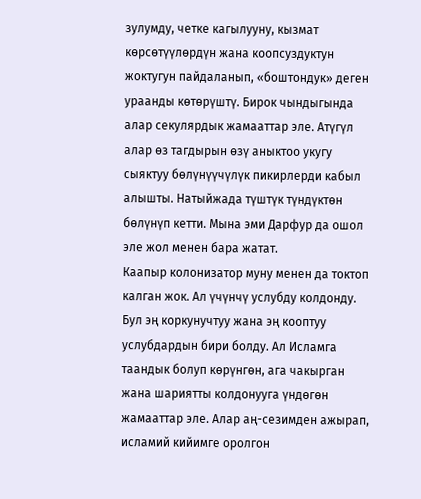зулумду, четке кагылууну, кызмат көрсөтүүлөрдүн жана коопсуздуктун жоктугун пайдаланып, «боштондук» деген ураанды көтөрүштү. Бирок чындыгында алар секулярдык жамааттар эле. Атүгүл алар өз тагдырын өзү аныктоо укугу сыяктуу бөлүнүүчүлүк пикирлерди кабыл алышты. Натыйжада түштүк түндүктөн бөлүнүп кетти. Мына эми Дарфур да ошол эле жол менен бара жатат.
Каапыр колонизатор муну менен да токтоп калган жок. Ал үчүнчү услубду колдонду. Бул эң коркунучтуу жана эң кооптуу услубдардын бири болду. Ал Исламга таандык болуп көрүнгөн, ага чакырган жана шариятты колдонууга үндөгөн жамааттар эле. Алар аң-сезимден ажырап, исламий кийимге оролгон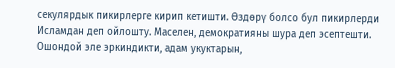секулярдык пикирлерге кирип кетишти. Өздөрү болсо бул пикирлерди Исламдан деп ойлошту. Маселен, демократияны шура деп эсептешти. Ошондой эле эркиндикти, адам укуктарын,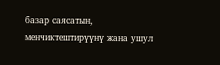базар саясатын, менчиктештирүүнү жана ушул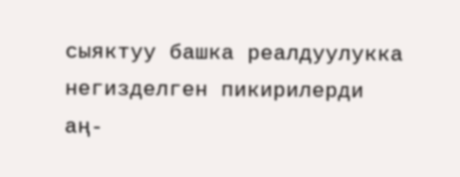сыяктуу башка реалдуулукка негизделген пикирилерди аң-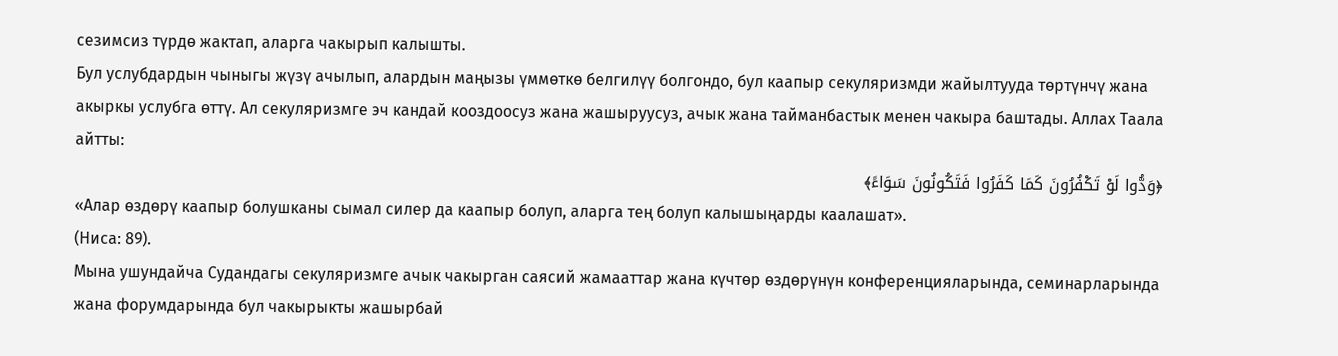сезимсиз түрдө жактап, аларга чакырып калышты.
Бул услубдардын чыныгы жүзү ачылып, алардын маңызы үммөткө белгилүү болгондо, бул каапыр секуляризмди жайылтууда төртүнчү жана акыркы услубга өттү. Ал секуляризмге эч кандай кооздоосуз жана жашыруусуз, ачык жана тайманбастык менен чакыра баштады. Аллах Таала айтты:
﴿وَدُّوا لَوْ تَكْفُرُونَ كَمَا كَفَرُوا فَتَكُونُونَ سَوَاءً﴾
«Алар өздөрү каапыр болушканы сымал силер да каапыр болуп, аларга тең болуп калышыңарды каалашат».
(Ниса: 89).
Мына ушундайча Судандагы секуляризмге ачык чакырган саясий жамааттар жана күчтөр өздөрүнүн конференцияларында, семинарларында жана форумдарында бул чакырыкты жашырбай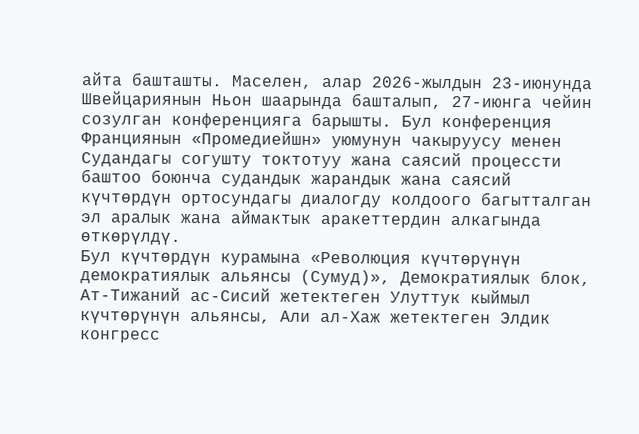айта башташты. Маселен, алар 2026-жылдын 23-июнунда Швейцариянын Ньон шаарында башталып, 27-июнга чейин созулган конференцияга барышты. Бул конференция Франциянын «Промедиейшн» уюмунун чакыруусу менен Судандагы согушту токтотуу жана саясий процессти баштоо боюнча судандык жарандык жана саясий күчтөрдүн ортосундагы диалогду колдоого багытталган эл аралык жана аймактык аракеттердин алкагында өткөрүлдү.
Бул күчтөрдүн курамына «Революция күчтөрүнүн демократиялык альянсы (Сумуд)», Демократиялык блок, Ат-Тижаний ас-Сисий жетектеген Улуттук кыймыл күчтөрүнүн альянсы, Али ал-Хаж жетектеген Элдик конгресс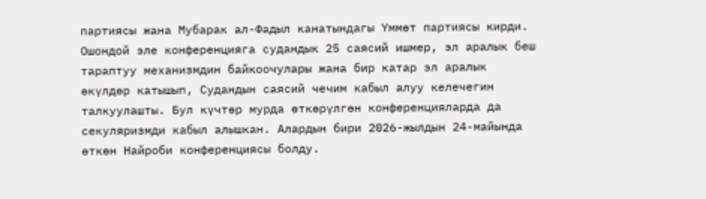партиясы жана Мубарак ал-Фадыл канатындагы Үммөт партиясы кирди. Ошондой эле конференцияга судандык 25 саясий ишмер, эл аралык беш тараптуу механизмдин байкоочулары жана бир катар эл аралык өкүлдөр катышып, Судандын саясий чечим кабыл алуу келечегин талкуулашты. Бул күчтөр мурда өткөрүлгөн конференцияларда да секуляризмди кабыл алышкан. Алардын бири 2026-жылдын 24-майында өткөн Найроби конференциясы болду.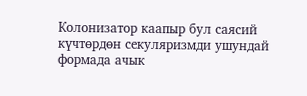Колонизатор каапыр бул саясий күчтөрдөн секуляризмди ушундай формада ачык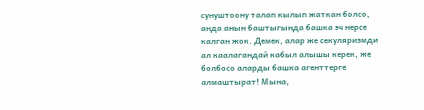сунуштоону талап кылып жаткан болсо, анда анын баштыгында башка эч нерсе калган жок. Демек, алар же секуляризмди ал каалагандай кабыл алышы керек, же болбосо аларды башка агенттерге алмаштырат! Мына,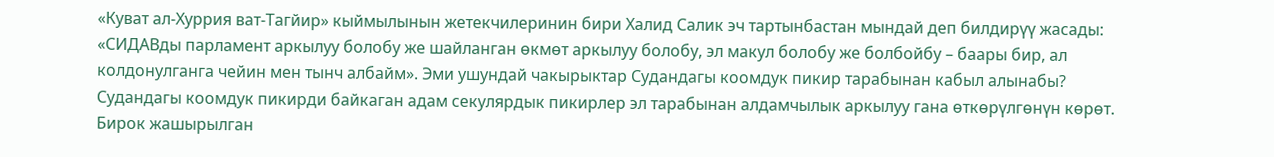«Куват ал-Хуррия ват-Тагйир» кыймылынын жетекчилеринин бири Халид Салик эч тартынбастан мындай деп билдирүү жасады: «СИДАВды парламент аркылуу болобу же шайланган өкмөт аркылуу болобу, эл макул болобу же болбойбу – баары бир, ал колдонулганга чейин мен тынч албайм». Эми ушундай чакырыктар Судандагы коомдук пикир тарабынан кабыл алынабы?
Судандагы коомдук пикирди байкаган адам секулярдык пикирлер эл тарабынан алдамчылык аркылуу гана өткөрүлгөнүн көрөт. Бирок жашырылган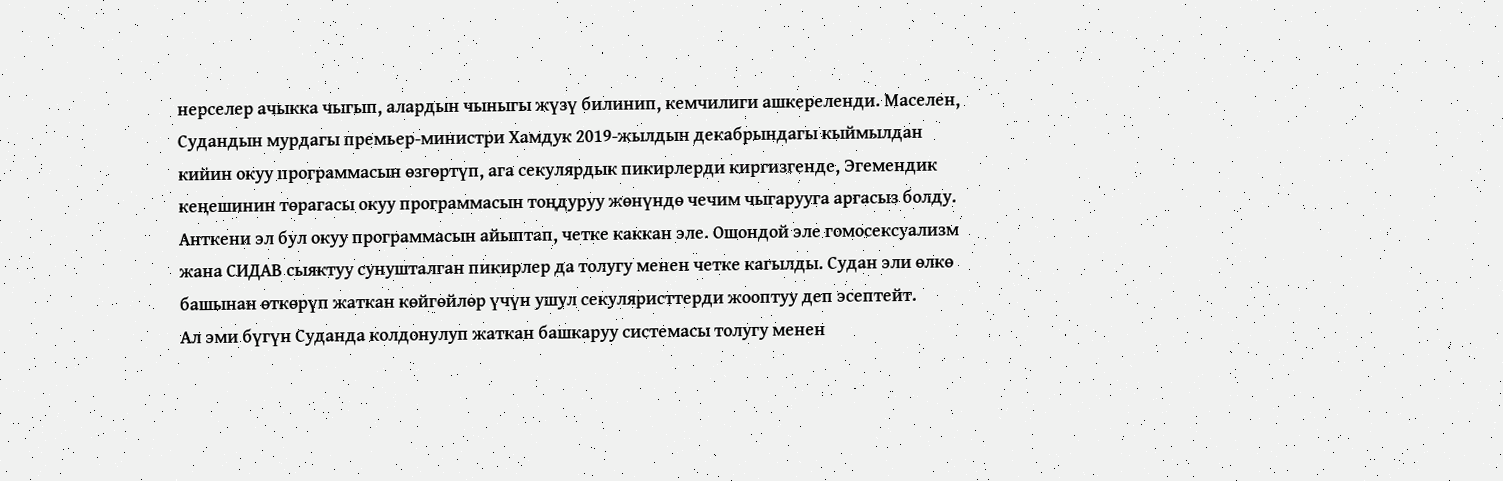нерселер ачыкка чыгып, алардын чыныгы жүзү билинип, кемчилиги ашкереленди. Маселен, Судандын мурдагы премьер-министри Хамдук 2019-жылдын декабрындагы кыймылдан кийин окуу программасын өзгөртүп, ага секулярдык пикирлерди киргизгенде, Эгемендик кеңешинин төрагасы окуу программасын тоңдуруу жөнүндө чечим чыгарууга аргасыз болду. Анткени эл бул окуу программасын айыптап, четке каккан эле. Ошондой эле гомосексуализм жана СИДАВ сыяктуу сунушталган пикирлер да толугу менен четке кагылды. Судан эли өлкө башынан өткөрүп жаткан көйгөйлөр үчүн ушул секуляристтерди жооптуу деп эсептейт.
Ал эми бүгүн Суданда колдонулуп жаткан башкаруу системасы толугу менен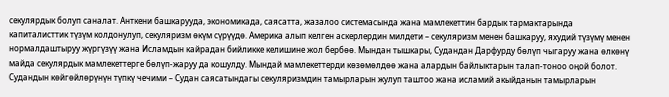секулярдык болуп саналат. Анткени башкарууда, экономикада, саясатта, жазалоо системасында жана мамлекеттин бардык тармактарында капиталисттик түзүм колдонулуп, секуляризм өкүм сүрүүдө. Америка алып келген аскерлердин милдети – секуляризм менен башкаруу, яхудий түзүмү менен нормалдаштыруу жүргүзүү жана Исламдын кайрадан бийликке келишине жол бербөө. Мындан тышкары, Судандан Дарфурду бөлүп чыгаруу жана өлкөнү майда секулярдык мамлекеттерге бөлүп-жаруу да кошулду. Мындай мамлекеттерди көзөмөлдөө жана алардын байлыктарын талап-тоноо оңой болот.
Судандын көйгөйлөрүнүн түпкү чечими – Судан саясатындагы секуляризмдин тамырларын жулуп таштоо жана исламий акыйданын тамырларын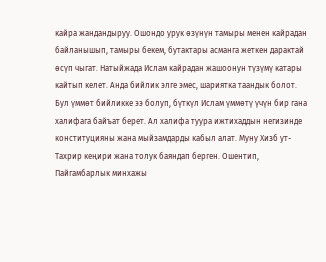кайра жандандыруу. Ошондо урук өзүнүн тамыры менен кайрадан байланышып, тамыры бекем, бутактары асманга жеткен дарактай өсүп чыгат. Натыйжада Ислам кайрадан жашоонун түзүмү катары кайтып келет. Анда бийлик элге эмес, шариятка таандык болот. Бул үммөт бийликке ээ болуп, бүткүл Ислам үммөтү үчүн бир гана халифага байъат берет. Ал халифа туура ижтихаддын негизинде конституцияны жана мыйзамдарды кабыл алат. Муну Хизб ут-Тахрир кеңири жана толук баяндап берген. Ошентип, Пайгамбарлык минхажы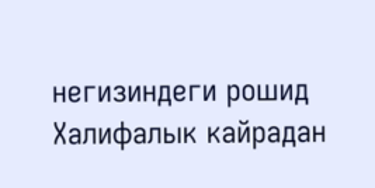негизиндеги рошид Халифалык кайрадан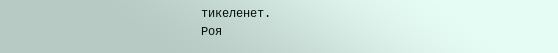тикеленет.
Роя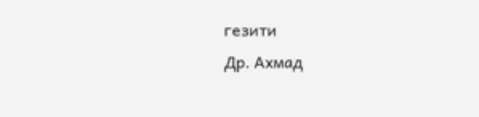гезити
Др. Ахмад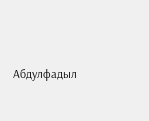Абдулфадыл